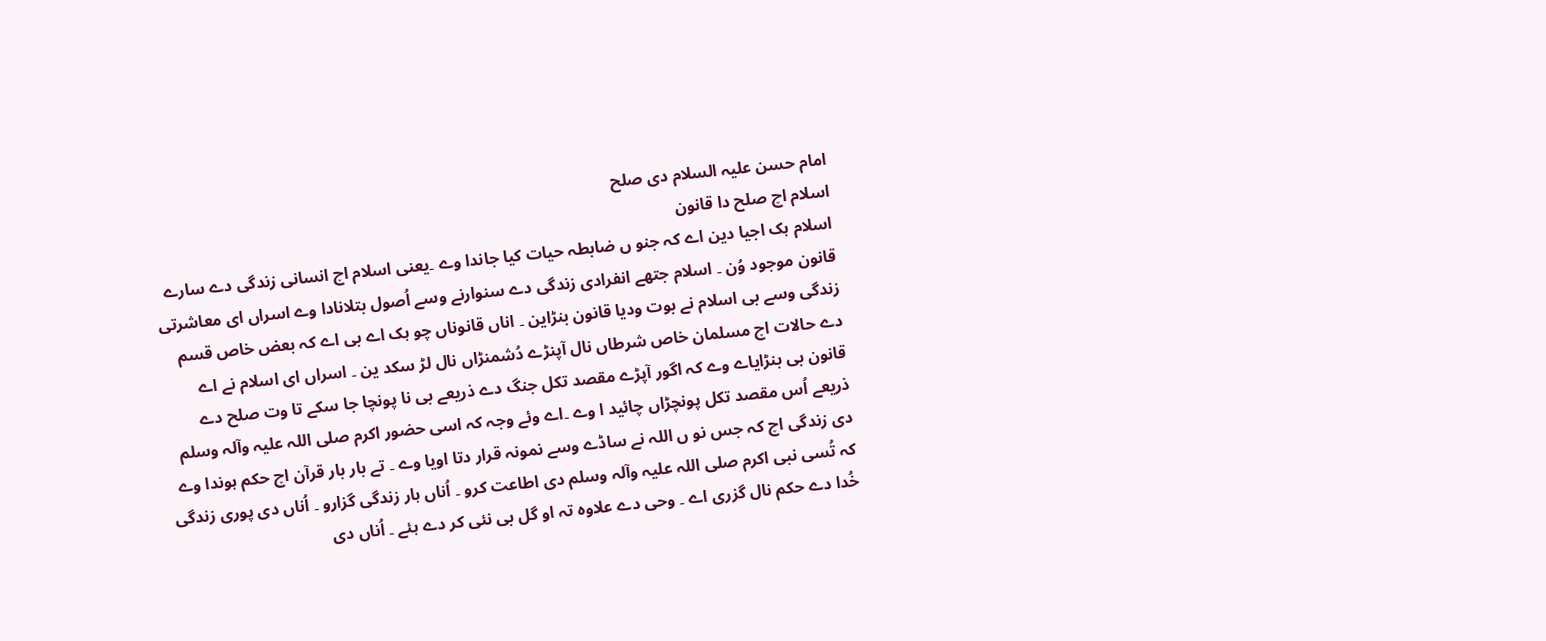امام حسن علیہ السلام دی صلح
اسلام اچ صلح دا قانون
اسلام ہک اجیا دین اے کہ جنو ں ضابطہ حیات کیا جاندا وے ۔یعنی اسلام اچ انسانی زندگی دے سارے قانون موجود وُن ۔ اسلام جتھے انفرادی زندگی دے سنوارنے وسے اُصول بتلانادا وے اسراں ای معاشرتی زندگی وسے بی اسلام نے بوت ودیا قانون بنڑاین ۔ اناں قانوناں چو ہک اے بی اے کہ بعض خاص قسم دے حالات اچ مسلمان خاص شرطاں نال آپنڑے دُشمنڑاں نال لڑ سکد ین ۔ اسراں ای اسلام نے اے قانون بی بنڑایاے وے کہ اگور آپڑے مقصد تکل جنگ دے ذریعے بی نا پونچا جا سکے تا وت صلح دے ذریعے اُس مقصد تکل پونچڑاں چائید ا وے ۔اے وئے وجہ کہ اسی حضور اکرم صلی اللہ علیہ وآلہ وسلم دی زندگی اچ کہ جس نو ں اللہ نے ساڈے وسے نمونہ قرار دتا اویا وے ۔ تے بار بار قرآن اچ حکم ہوندا وے کہ تُسی نبی اکرم صلی اللہ علیہ وآلہ وسلم دی اطاعت کرو ۔ اُناں ہار زندگی گزارو ۔ اُناں دی پوری زندگی خُدا دے حکم نال گزری اے ۔ وحی دے علاوہ تہ او گل بی نئی کر دے ہئے ۔ اُناں دی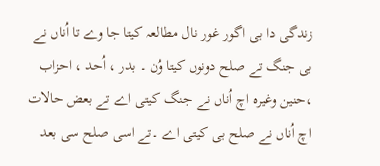زندگی دا بی اگور غور نال مطالعہ کیتا جا وے تا اُناں نے بی جنگ تے صلح دونوں کیتا وُن ۔ بدر ، اُحد ، احزاب ،حنین وغیرہ اچ اُناں نے جنگ کیتی اے تے بعض حالات اچ اُناں نے صلح بی کیتی اے ۔تے اسی صلح سی بعد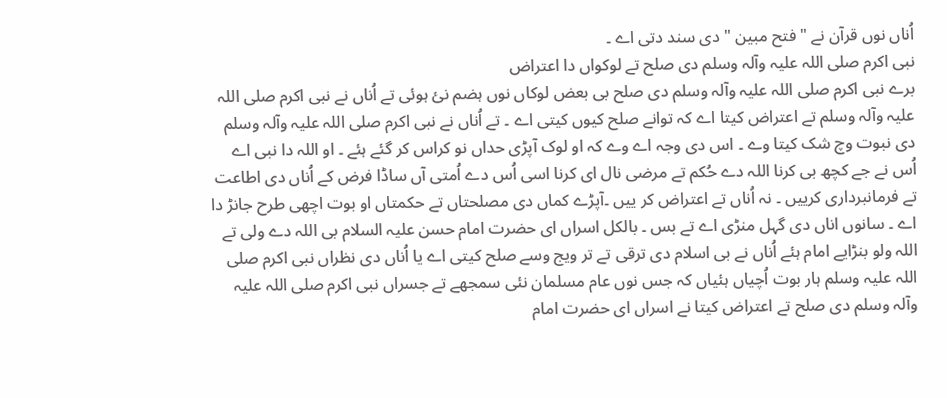اُناں نوں قرآن نے " فتح مبین " دی سند دتی اے ۔
نبی اکرم صلی اللہ علیہ وآلہ وسلم دی صلح تے لوکواں دا اعتراض
برے نبی اکرم صلی اللہ علیہ وآلہ وسلم دی صلح بی بعض لوکاں نوں ہضم نئ ہوئی تے اُناں نے نبی اکرم صلی اللہ علیہ وآلہ وسلم تے اعتراض کیتا اے کہ توانے صلح کیوں کیتی اے ۔ تے اُناں نے نبی اکرم صلی اللہ علیہ وآلہ وسلم دی نبوت وچ شک کیتا وے ۔ اس دی وجہ اے وے کہ او لوک آپڑی حداں نو کراس کر گئے ہئے ۔ او اللہ دا نبی اے اُس نے جے کچھ بی کرنا اللہ دے حُکم تے مرضی نال ای کرنا اسی اُس دے اُمتی آں ساڈا فرض کے اُناں دی اطاعت تے فرمانبرداری کرییں ۔ نہ اُناں تے اعتراض کر ییں ۔آپڑے کماں دی مصلحتاں تے حکمتاں او بوت اچھی طرح جانڑ دا اے ۔ سانوں اناں دی گہل منڑی اے تے بس ۔ بالکل اسراں ای حضرت امام حسن علیہ السلام بی اللہ دے ولی تے اللہ ولو بنڑایے امام ہئے اُناں نے بی اسلام دی ترقی تے تر ویج وسے صلح کیتی اے یا اُناں دی نظراں نبی اکرم صلی اللہ علیہ وسلم ہار بوت اُچیاں ہئیاں کہ جس نوں عام مسلمان نئی سمجھے تے جسراں نبی اکرم صلی اللہ علیہ وآلہ وسلم دی صلح تے اعتراض کیتا نے اسراں ای حضرت امام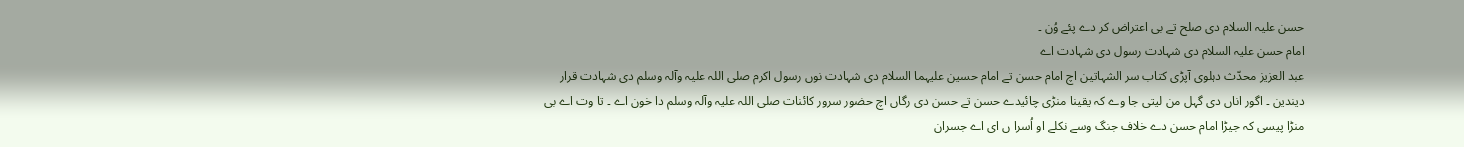حسن علیہ السلام دی صلح تے بی اعتراض کر دے پئے وُن ۔
امام حسن علیہ السلام دی شہادت رسول دی شہادت اے
عبد العزیز محدّث دہلوی آپڑی کتاب سر الشہاتین اچ امام حسن تے امام حسین علیہما السلام دی شہادت نوں رسول اکرم صلی اللہ علیہ وآلہ وسلم دی شہادت قرار دیندین ۔ اگور اناں دی گہل من لیتی جا وے کہ یقینا منڑی چائیدے حسن تے حسن دی رگاں اچ حضور سرور کائنات صلی اللہ علیہ وآلہ وسلم دا خون اے ۔ تا وت اے بی منڑا پیسی کہ جیڑا امام حسن دے خلاف جنگ وسے نکلے او اُسرا ں ای اے جسران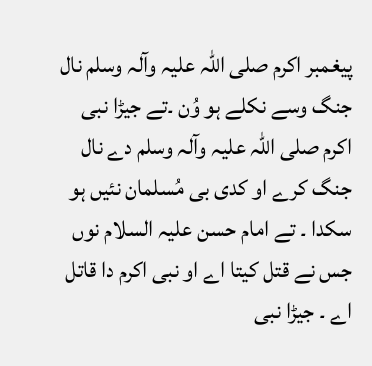پیغمبر اکرم صلی اللہ علیہ وآلہ وسلم نال جنگ وسے نکلے ہو وُن ۔تے جیڑا نبی اکرم صلی اللہ علیہ وآلہ وسلم دے نال جنگ کرے او کدی بی مُسلمان نئیں ہو سکدا ۔ تے امام حسن علیہ السلام نوں جس نے قتل کیتا اے او نبی اکرم دا قاتل اے ۔ جیڑا نبی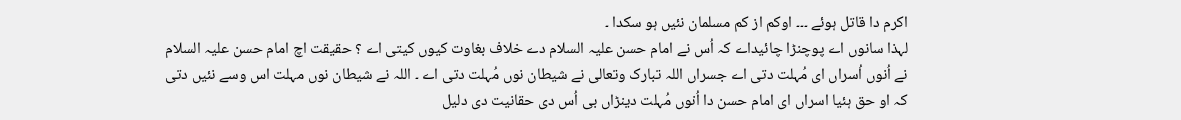اکرم دا قاتل ہوئے ۔۔۔ اوکم از کم مسلمان نئیں ہو سکدا ۔
لہذا سانوں اے پوچنڑا چائیداے کہ اُس نے امام حسن علیہ السلام دے خلاف بغاوت کیوں کیتی اے ؟ حقیقت اچ امام حسن علیہ السلام نے اُنوں اُسراں ای مُہلت دتی اے جسراں اللہ تبارک وتعالی نے شیطان نوں مُہلت دتی اے ۔ اللہ نے شیطان نوں مہلت اس وسے نئیں دتی کہ او حق ہئیا اسراں ای امام حسن دا اُنوں مُہلت دینڑاں بی اُس دی حقانیت دی دلیل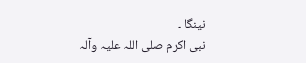نینگا ۔
نبی اکرم صلی اللہ علیہ وآلہ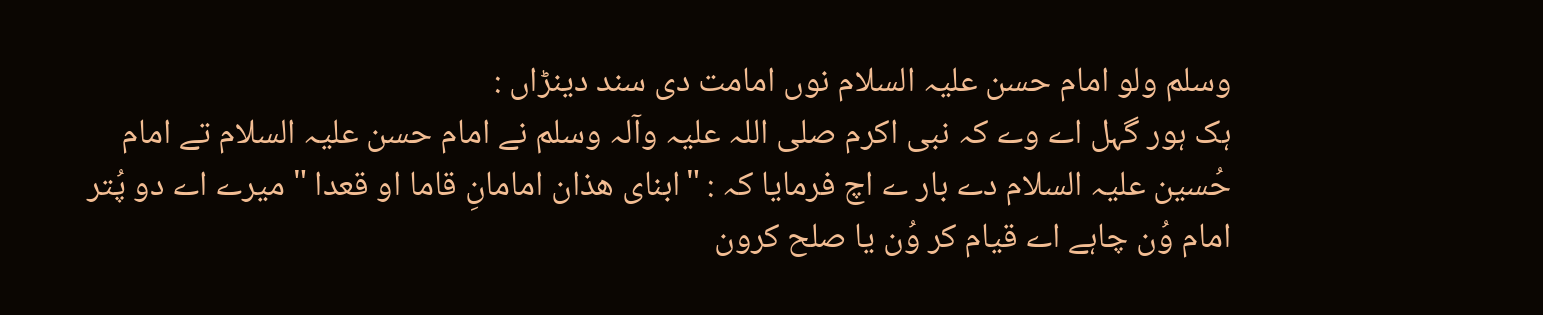وسلم ولو امام حسن علیہ السلام نوں امامت دی سند دینڑاں :
ہک ہور گہل اے وے کہ نبی اکرم صلی اللہ علیہ وآلہ وسلم نے امام حسن علیہ السلام تے امام حُسین علیہ السلام دے بار ے اچ فرمایا کہ : "ابنای ھذان امامانِ قاما او قعدا " میرے اے دو پُتر امام وُن چاہے اے قیام کر وُن یا صلح کرون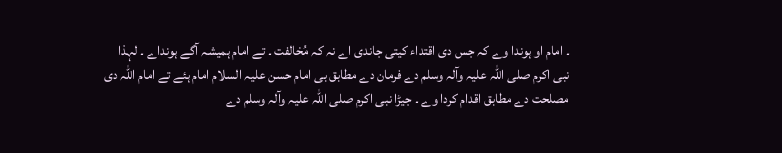۔ امام او ہوندا وے کہ جس دی اقتداء کیتی جاندی اے نہ کہ مُخالفت ۔ تے امام ہمیشہ آگے ہونداے ۔ لہذا نبی اکرم صلی اللہ علیہ وآلہ وسلم دے فرمان دے مطابق بی امام حسن علیہ السلام امام ہئے تے امام اللہ دی مصلحت دے مطابق اقدام کردا وے ۔ جیڑا نبی اکرم صلی اللہ علیہ وآلہ وسلم دے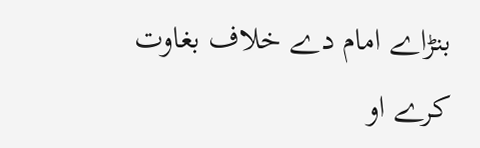بنڑاے امام دے خلاف بغاوت کرے او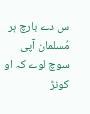س دے بارچ ہر مُسلمان آپی سوچ لوے کہ او کونڑ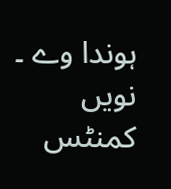ہوندا وے ۔
نویں کمنٹس